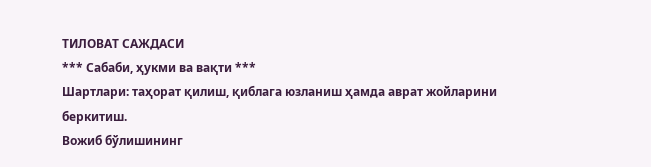ТИЛОВАТ САЖДАСИ
*** Сабаби, ҳукми ва вақти ***
Шартлари: таҳорат қилиш, қиблага юзланиш ҳамда аврат жойларини беркитиш.
Вожиб бўлишининг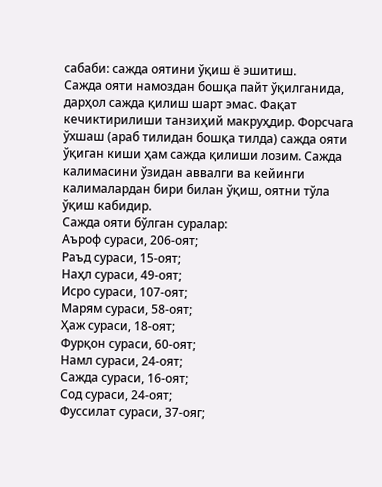сабаби: сажда оятини ўқиш ё эшитиш.
Сажда ояти намоздан бошқа пайт ўқилганида, дарҳол сажда қилиш шарт эмас. Фақат кечиктирилиши танзиҳий макруҳдир. Форсчага ўхшаш (араб тилидан бошқа тилда) сажда ояти ўқиган киши ҳам сажда қилиши лозим. Сажда калимасини ўзидан аввалги ва кейинги калималардан бири билан ўқиш, оятни тўла ўқиш кабидир.
Сажда ояти бўлган суралар:
Аъроф сураси, 206-оят;
Раъд сураси, 15-оят;
Haҳл сураси, 49-оят;
Исро сураси, 107-оят;
Марям сураси, 58-оят;
Ҳаж сураси, 18-оят;
Фурқон сураси, 60-оят;
Намл сураси, 24-оят;
Сажда сураси, 16-оят;
Сод сураси, 24-оят;
Фуссилат сураси, 37-ояг;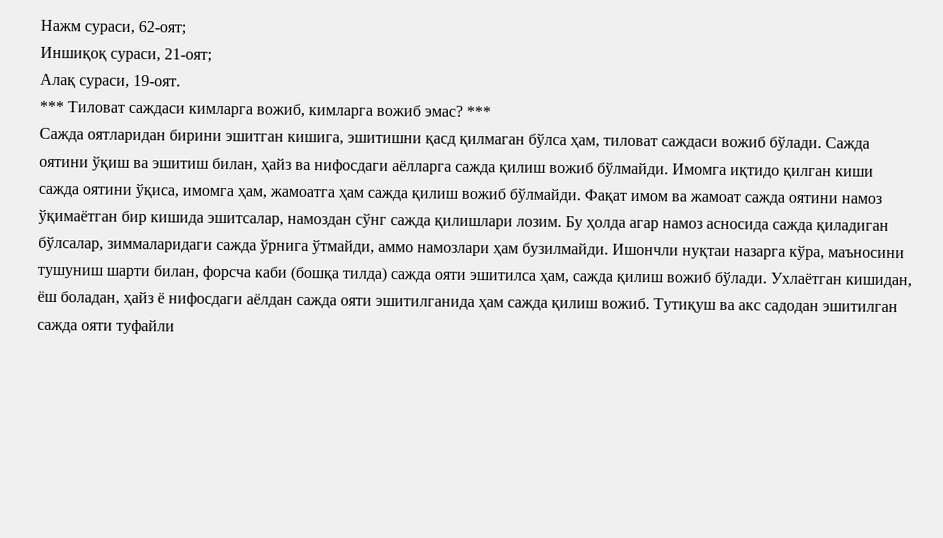Нажм сураси, 62-оят;
Иншиқоқ сураси, 21-оят;
Алақ сураси, 19-оят.
*** Тиловат саждаси кимларга вожиб, кимларга вожиб эмас? ***
Сажда оятларидан бирини эшитган кишига, эшитишни қасд қилмаган бўлса ҳам, тиловат саждаси вожиб бўлади. Сажда оятини ўқиш ва эшитиш билан, ҳайз ва нифосдаги аёлларга сажда қилиш вожиб бўлмайди. Имомга иқтидо қилган киши сажда оятини ўқиса, имомга ҳам, жамоатга ҳам сажда қилиш вожиб бўлмайди. Фақат имом ва жамоат сажда оятини намоз ўқимаётган бир кишида эшитсалар, намоздан сўнг сажда қилишлари лозим. Бу ҳолда агар намоз асносида сажда қиладиган бўлсалар, зиммаларидаги сажда ўрнига ўтмайди, аммо намозлари ҳам бузилмайди. Ишончли нуқтаи назарга кўра, маъносини тушуниш шарти билан, форсча каби (бошқа тилда) сажда ояти эшитилса ҳам, сажда қилиш вожиб бўлади. Ухлаётган кишидан, ёш боладан, ҳайз ё нифосдаги аёлдан сажда ояти эшитилганида ҳам сажда қилиш вожиб. Тутиқуш ва акс садодан эшитилган сажда ояти туфайли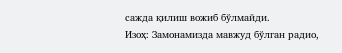сажда қилиш вожиб бўлмайди.
Изоҳ: Замонамизда мавжуд бўлган радио,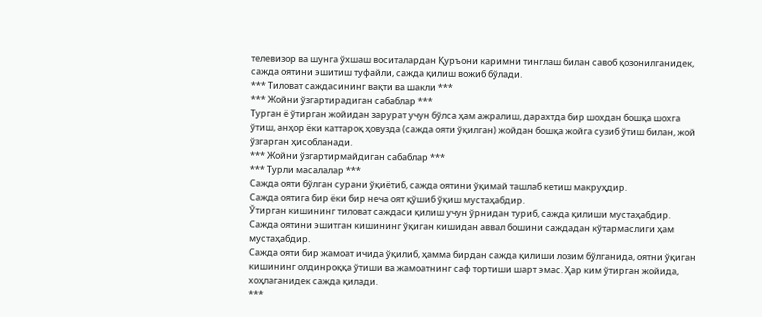телевизор ва шунга ўхшаш воситалардан Қуръони каримни тинглаш билан савоб қозонилганидек, сажда оятини эшитиш туфайли, сажда қилиш вожиб бўлади.
*** Тиловат саждасининг вақти ва шакли ***
*** Жойни ўзгартирадиган сабаблар ***
Турган ё ўтирган жойидан зарурат учун бўлса ҳам ажралиш, дарахтда бир шохдан бошқа шохга ўтиш, анҳор ёки каттароқ ҳовузда (сажда ояти ўқилган) жойдан бошқа жойга сузиб ўтиш билан, жой ўзгарган ҳисобланади.
*** Жойни ўзгартирмайдиган сабаблар ***
*** Турли масалалар ***
Сажда ояти бўлган сурани ўқиётиб, сажда оятини ўқимай ташлаб кетиш макруҳдир.
Сажда оятига бир ёки бир неча оят қўшиб ўқиш мустаҳабдир.
Ўтирган кишининг тиловат саждаси қилиш учун ўрнидан туриб, сажда қилиши мустаҳабдир.
Сажда оятини эшитган кишининг ўқиган кишидан аввал бошини саждадан кўтармаслиги ҳам мустаҳабдир.
Сажда ояти бир жамоат ичида ўқилиб, ҳамма бирдан сажда қилиши лозим бўлганида, оятни ўқиган кишининг олдинроққа ўтиши ва жамоатнинг саф тортиши шарт эмас. Ҳар ким ўтирган жойида, хоҳлаганидек сажда қилади.
***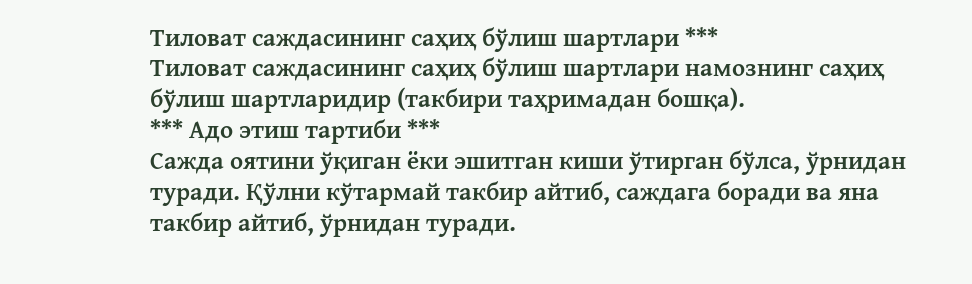Тиловат саждасининг саҳиҳ бўлиш шартлари ***
Тиловат саждасининг саҳиҳ бўлиш шартлари намознинг саҳиҳ бўлиш шартларидир (такбири таҳримадан бошқа).
*** Адо этиш тартиби ***
Сажда оятини ўқиган ёки эшитган киши ўтирган бўлса, ўрнидан туради. Қўлни кўтармай такбир айтиб, саждага боради ва яна такбир айтиб, ўрнидан туради.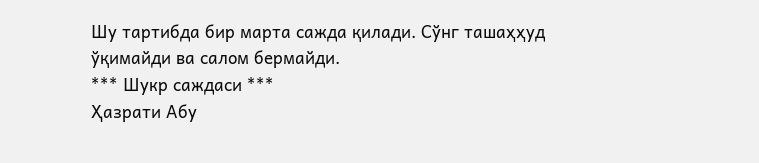Шу тартибда бир марта сажда қилади. Сўнг ташаҳҳуд ўқимайди ва салом бермайди.
*** Шукр саждаси ***
Ҳазрати Абу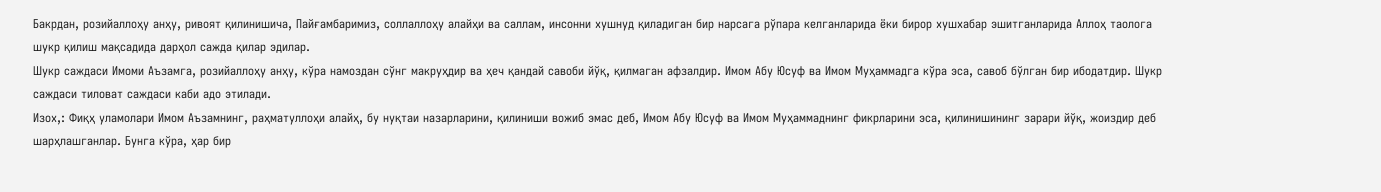Бакрдан, розийаллоҳу анҳу, ривоят қилинишича, Пайғамбаримиз, соллаллоҳу алайҳи ва саллам, инсонни хушнуд қиладиган бир нарсага рўпара келганларида ёки бирор хушхабар эшитганларида Аллоҳ таолога шукр қилиш мақсадида дарҳол сажда қилар эдилар.
Шукр саждаси Имоми Аъзамга, розийаллоҳу анҳу, кўра намоздан сўнг макруҳдир ва ҳеч қандай савоби йўқ, қилмаган афзалдир. Имом Абу Юсуф ва Имом Муҳаммадга кўра эса, савоб бўлган бир ибодатдир. Шукр саждаси тиловат саждаси каби адо этилади.
Изох,: Фиқҳ уламолари Имом Аъзамнинг, раҳматуллоҳи aлaйҳ, бу нуқтаи назарларини, қилиниши вожиб эмас деб, Имом Абу Юсуф ва Имом Муҳаммаднинг фикрларини эса, қилинишининг зарари йўқ, жоиздир деб шарҳлашганлар. Бунга кўра, ҳар бир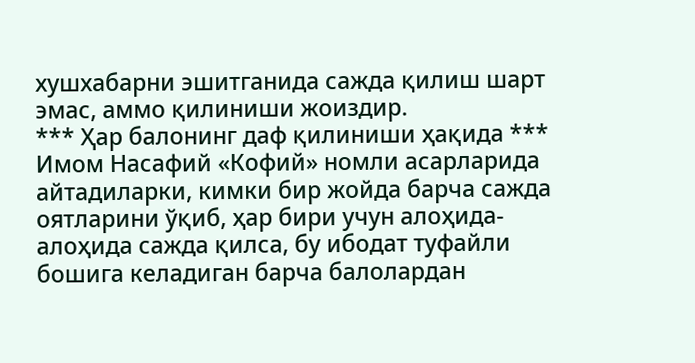хушхабарни эшитганида сажда қилиш шарт эмас, аммо қилиниши жоиздир.
*** Ҳар балонинг даф қилиниши ҳақида ***
Имом Насафий «Кофий» номли асарларида айтадиларки, кимки бир жойда барча сажда оятларини ўқиб, ҳар бири учун алоҳида-алоҳида сажда қилса, бу ибодат туфайли бошига келадиган барча балолардан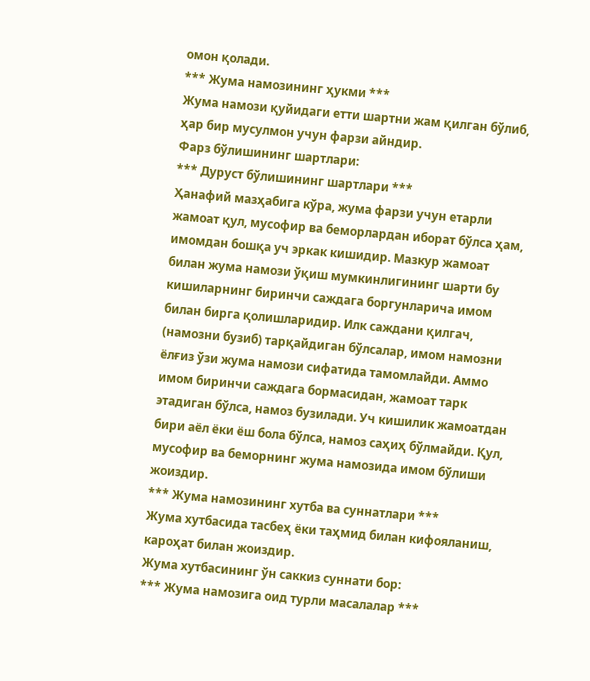омон қолади.
*** Жума намозининг ҳукми ***
Жума намози қуйидаги етти шартни жам қилган бўлиб, ҳар бир мусулмон учун фарзи айндир.
Фарз бўлишининг шартлари:
*** Дуруст бўлишининг шартлари ***
Ҳанафий мазҳабига кўра, жума фарзи учун етарли жамоат қул, мусофир ва беморлардан иборат бўлса ҳам, имомдан бошқа уч эркак кишидир. Мазкур жамоат билан жума намози ўқиш мумкинлигининг шарти бу кишиларнинг биринчи саждага боргунларича имом билан бирга қолишларидир. Илк саждани қилгач, (намозни бузиб) тарқайдиган бўлсалар, имом намозни ёлғиз ўзи жума намози сифатида тамомлайди. Аммо имом биринчи саждага бормасидан, жамоат тарк этадиган бўлса, намоз бузилади. Уч кишилик жамоатдан бири аёл ёки ёш бола бўлса, намоз саҳиҳ бўлмайди. Қул, мусофир ва беморнинг жума намозида имом бўлиши жоиздир.
*** Жума намозининг хутба ва суннатлари ***
Жума хутбасида тасбеҳ ёки таҳмид билан кифояланиш, кароҳат билан жоиздир.
Жума хутбасининг ўн саккиз суннати бор:
*** Жума намозига оид турли масалалар ***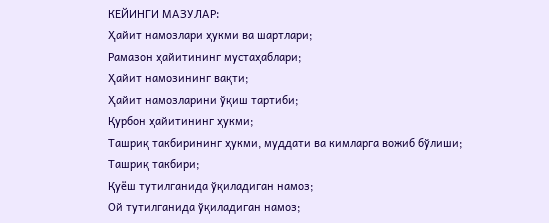КЕЙИНГИ МАЗУЛАР:
Ҳайит намозлари ҳукми ва шартлари;
Рамазон ҳайитининг мустаҳаблари;
Ҳайит намозининг вақти;
Ҳайит намозларини ўқиш тартиби;
Қурбон ҳайитининг ҳукми;
Ташриқ такбирининг ҳукми, муддати ва кимларга вожиб бўлиши;
Ташриқ такбири;
Қуёш тутилганида ўқиладиган намоз;
Ой тутилганида ўқиладиган намоз;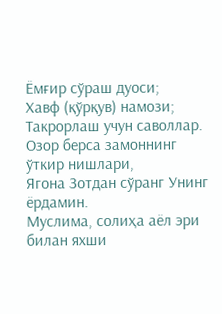Ёмғир сўраш дуоси;
Хавф (қўрқув) намози;
Такрорлаш учун саволлар.
Озор берса замоннинг ўткир нишлари,
Ягона Зотдан сўранг Унинг ёрдамин.
Муслима, солиҳа аёл эри билан яхши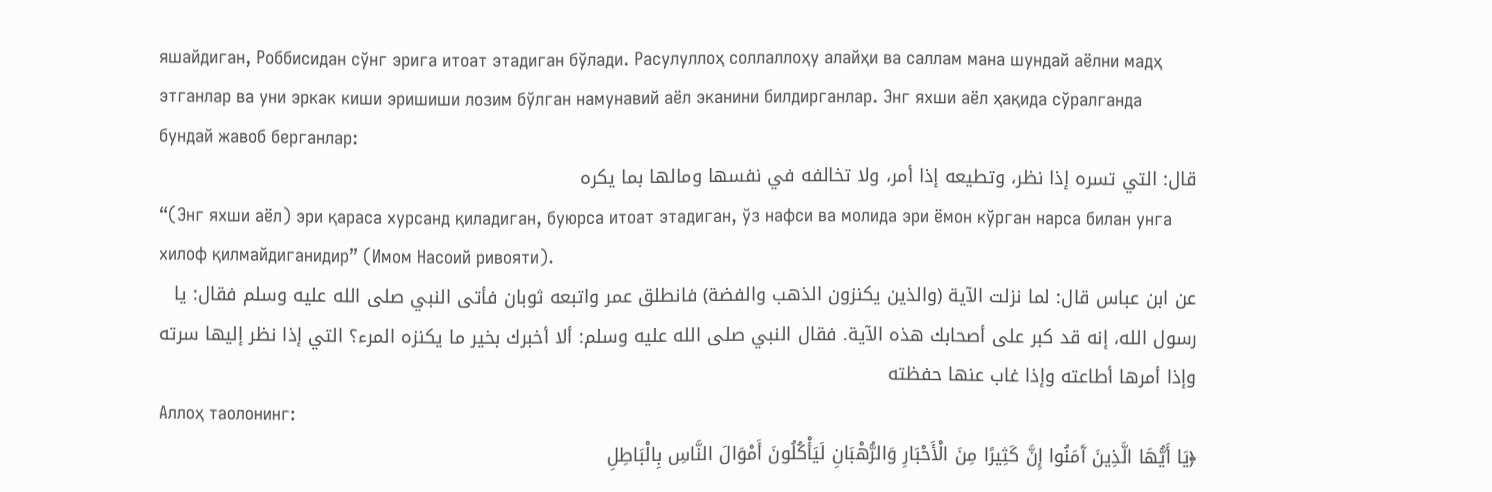яшайдиган, Роббисидан сўнг эрига итоат этадиган бўлади. Расулуллоҳ соллаллоҳу алайҳи ва саллам мана шундай аёлни мадҳ этганлар ва уни эркак киши эришиши лозим бўлган намунавий аёл эканини билдирганлар. Энг яхши аёл ҳақида сўралганда бундай жавоб берганлар:
قال: التي تسره إذا نظر، وتطيعه إذا أمر، ولا تخالفه في نفسها ومالها بما يكره
“(Энг яхши аёл) эри қараса хурсанд қиладиган, буюрса итоат этадиган, ўз нафси ва молида эри ёмон кўрган нарса билан унга хилоф қилмайдиганидир” (Имом Насоий ривояти).
عن ابن عباس قال: لما نزلت الآية (والذين يكنزون الذهب والفضة) فانطلق عمر واتبعه ثوبان فأتى النبي صلى الله عليه وسلم فقال: يا رسول الله، إنه قد كبر على أصحابك هذه الآية. فقال النبي صلى الله عليه وسلم: ألا أخبرك بخير ما يكنزه المرء؟ التي إذا نظر إليها سرته وإذا أمرها أطاعته وإذا غاب عنها حفظته
Аллоҳ таолонинг:
﴿يَا أَيُّهَا الَّذِينَ آَمَنُوا إِنَّ كَثِيرًا مِنَ الْأَحْبَارِ وَالرُّهْبَانِ لَيَأْكُلُونَ أَمْوَالَ النَّاسِ بِالْبَاطِلِ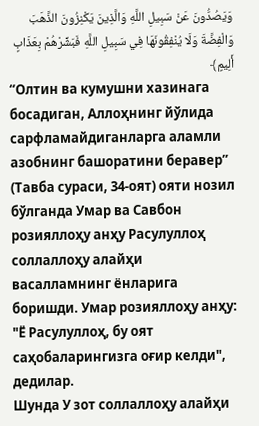وَيَصُدُّونَ عَنْ سَبِيلِ اللَّهِ وَالَّذِينَ يَكْنِزُونَ الذَّهَبَ وَالْفِضَّةَ وَلَا يُنْفِقُونَهَا فِي سَبِيلِ اللَّهِ فَبَشِّرْهُمْ بِعَذَابٍ أَلِيمٍ﴾
“Олтин ва кумушни хазинага босадиган, Аллоҳнинг йўлида сарфламайдиганларга аламли азобнинг башоратини беравер” (Тавба сураси, 34-оят) ояти нозил бўлганда Умар ва Савбон розияллоҳу анҳу Расулуллоҳ соллаллоҳу алайҳи васалламнинг ёнларига боришди. Умар розияллоҳу анҳу: "Ё Расулуллоҳ, бу оят саҳобаларингизга оғир келди", дедилар.
Шунда У зот соллаллоҳу алайҳи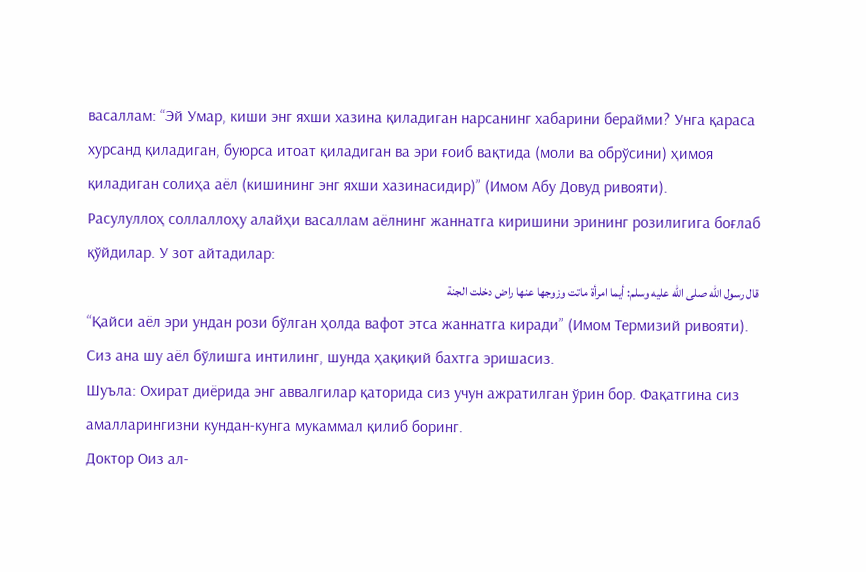васаллам: “Эй Умар, киши энг яхши хазина қиладиган нарсанинг хабарини берайми? Унга қараса хурсанд қиладиган, буюрса итоат қиладиган ва эри ғоиб вақтида (моли ва обрўсини) ҳимоя қиладиган солиҳа аёл (кишининг энг яхши хазинасидир)” (Имом Абу Довуд ривояти).
Расулуллоҳ соллаллоҳу алайҳи васаллам аёлнинг жаннатга киришини эрининг розилигига боғлаб қўйдилар. У зот айтадилар:
قال رسول الله صلى الله عليه وسلم: أيما امرأة ماتت وزوجها عنها راض دخلت الجنة
“Қайси аёл эри ундан рози бўлган ҳолда вафот этса жаннатга киради” (Имом Термизий ривояти).
Сиз ана шу аёл бўлишга интилинг, шунда ҳақиқий бахтга эришасиз.
Шуъла: Охират диёрида энг аввалгилар қаторида сиз учун ажратилган ўрин бор. Фақатгина сиз амалларингизни кундан-кунга мукаммал қилиб боринг.
Доктор Оиз ал-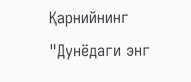Қарнийнинг
"Дунёдаги энг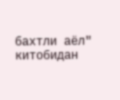бахтли аёл" китобидан